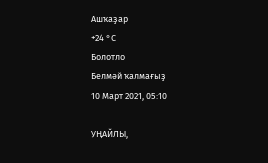Ашҡаҙар
+24 °С
Болотло
Белмәй ҡалмағыҙ
10 Март 2021, 05:10

УҢАЙЛЫ,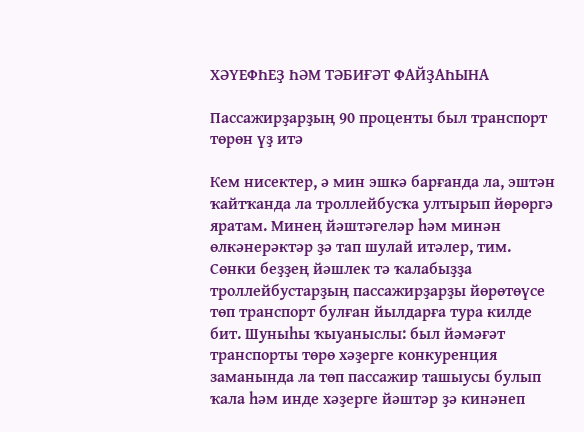ХӘҮЕФҺЕҘ ҺӘМ ТӘБИҒӘТ ФАЙҘАҺЫНА

Пассажирҙарҙың 90 проценты был транспорт төрөн үҙ итә

Кем нисектер, ә мин эшкә барғанда ла, эштән ҡайтҡанда ла троллейбусҡа ултырып йөрөргә яратам. Минең йәштәгеләр һәм минән өлкәнерәктәр ҙә тап шулай итәлер, тим. Сөнки беҙҙең йәшлек тә ҡалабыҙҙа троллейбустарҙың пассажирҙарҙы йөрөтөүсе төп транспорт булған йылдарға тура килде бит. Шуныһы ҡыуаныслы: был йәмәғәт транспорты төрө хәҙерге конкуренция заманында ла төп пассажир ташыусы булып ҡала һәм инде хәҙерге йәштәр ҙә кинәнеп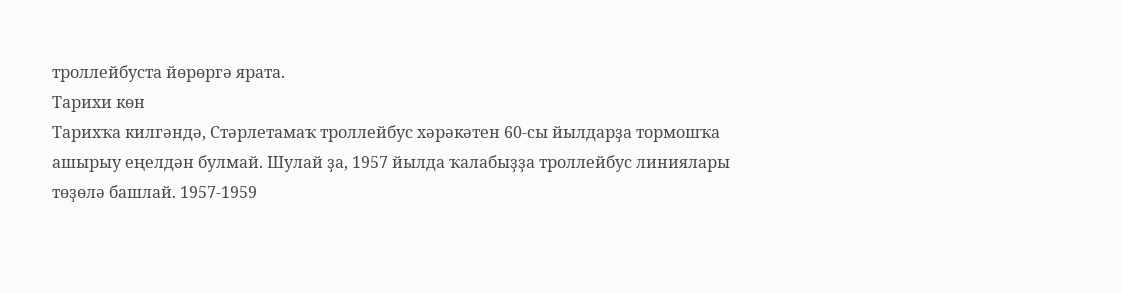троллейбуста йөрөргә ярата.
Тарихи көн
Тарихҡа килгәндә, Стәрлетамаҡ троллейбус хәрәкәтен 60-сы йылдарҙа тормошҡа ашырыу еңелдән булмай. Шулай ҙа, 1957 йылда ҡалабыҙҙа троллейбус линиялары төҙөлә башлай. 1957-1959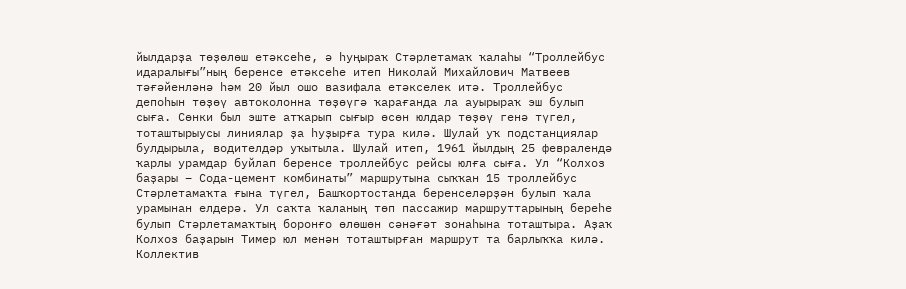йылдарҙа төҙөлөш етәксеһе, ә һуңыраҡ Стәрлетамаҡ ҡалаһы “Троллейбус идаралығы”ның беренсе етәксеһе итеп Николай Михайлович Матвеев тәғәйенләнә һәм 20 йыл ошо вазифала етәкселек итә. Троллейбус депоһын төҙөү автоколонна төҙөүгә ҡарағанда ла ауырыраҡ эш булып сыға. Сөнки был эште атҡарып сығыр өсөн юлдар төҙөү генә түгел, тоташтырыусы линиялар ҙа һуҙырға тура килә. Шулай уҡ подстанциялар булдырыла, водителдәр уҡытыла. Шулай итеп, 1961 йылдың 25 февралендә ҡарлы урамдар буйлап беренсе троллейбус рейсы юлға сыға. Ул “Колхоз баҙары – Сода-цемент комбинаты” маршрутына сыҡҡан 15 троллейбус Стәрлетамаҡта ғына түгел, Башҡортостанда беренселәрҙән булып ҡала урамынан елдерә. Ул саҡта ҡаланың төп пассажир маршруттарының береһе булып Стәрлетамаҡтың боронғо өлөшөн сәнәғәт зонаһына тоташтыра. Аҙаҡ Колхоз баҙарын Тимер юл менән тоташтырған маршрут та барлыҡҡа килә.
Коллектив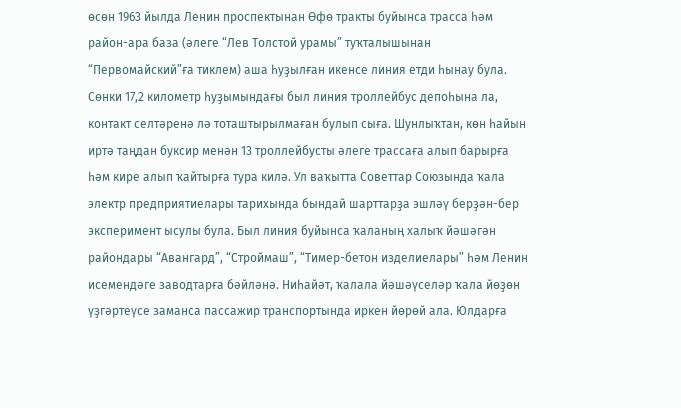өсөн 1963 йылда Ленин проспектынан Өфө тракты буйынса трасса һәм район-ара база (әлеге “Лев Толстой урамы” туҡталышынан “Первомайский”ға тиклем) аша һуҙылған икенсе линия етди һынау була. Сөнки 17,2 километр һуҙымындағы был линия троллейбус депоһына ла, контакт селтәренә лә тоташтырылмаған булып сыға. Шунлыҡтан, көн һайын иртә таңдан буксир менән 13 троллейбусты әлеге трассаға алып барырға һәм кире алып ҡайтырға тура килә. Ул ваҡытта Советтар Союзында ҡала электр предприятиелары тарихында бындай шарттарҙа эшләү берҙән-бер эксперимент ысулы була. Был линия буйынса ҡаланың халыҡ йәшәгән райондары “Авангард”, “Строймаш”, “Тимер-бетон изделиелары” һәм Ленин исемендәге заводтарға бәйләнә. Ниһайәт, ҡалала йәшәүселәр ҡала йөҙөн үҙгәртеүсе заманса пассажир транспортында иркен йөрөй ала. Юлдарға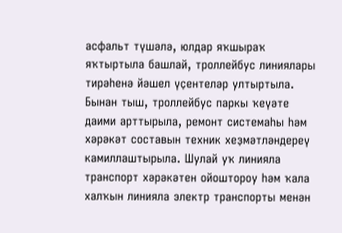асфальт түшәлә, юлдар яҡшыраҡ яҡтыртыла башлай, троллейбус линиялары тирәһенә йәшел үҫентеләр ултыртыла. Бынан тыш, троллейбус паркы ҡеүәте даими арттырыла, ремонт системаһы һәм хәрәкәт составын техник хеҙмәтләндереү камиллаштырыла. Шулай уҡ линияла транспорт хәрәкәтен ойоштороу һәм ҡала халҡын линияла электр транспорты менән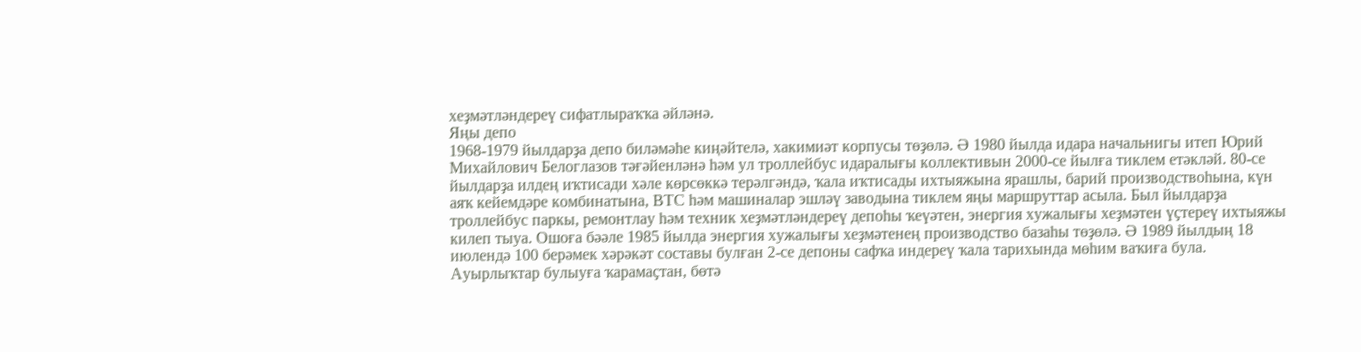хеҙмәтләндереү сифатлыраҡҡа әйләнә.
Яңы депо
1968-1979 йылдарҙа депо биләмәһе киңәйтелә, хакимиәт корпусы төҙөлә. Ә 1980 йылда идара начальнигы итеп Юрий Михайлович Белоглазов тәғәйенләнә һәм ул троллейбус идаралығы коллективын 2000-се йылға тиклем етәкләй. 80-се йылдарҙа илдең иҡтисади хәле көрсөккә терәлгәндә, ҡала иҡтисады ихтыяжына ярашлы, барий производствоһына, күн аяҡ кейемдәре комбинатына, ВТС һәм машиналар эшләү заводына тиклем яңы маршруттар асыла. Был йылдарҙа троллейбус паркы, ремонтлау һәм техник хеҙмәтләндереү депоһы ҡеүәтен, энергия хужалығы хеҙмәтен үҫтереү ихтыяжы килеп тыуа. Ошоға бәәле 1985 йылда энергия хужалығы хеҙмәтенең производство базаһы төҙөлә. Ә 1989 йылдың 18 июлендә 100 берәмек хәрәкәт составы булған 2-се депоны сафҡа индереү ҡала тарихында мөһим ваҡиға була. Ауырлыҡтар булыуға ҡарамаҫтан, бөтә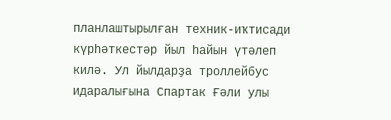планлаштырылған техник-иҡтисади күрһәткестәр йыл һайын үтәлеп килә. Ул йылдарҙа троллейбус идаралығына Спартак Ғәли улы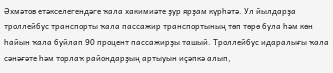Әхмәтов етәкселегендәге ҡала хакимиәте ҙур ярҙам күрһәтә. Ул йылдарҙа троллейбус транспорты ҡала пассажир транспортының төп төрө була һәм көн һайын ҡала буйлап 90 процент пассажирҙы ташый. Троллейбус идаралығы ҡала сәнәғәте һәм торлаҡ райондарҙың артыуын иҫәпкә алып,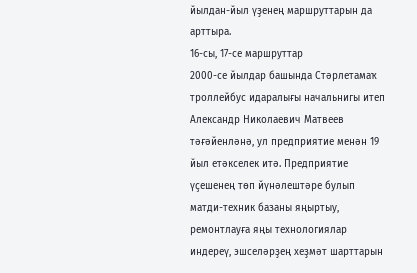йылдан-йыл үҙенең маршруттарын да арттыра.
16-сы, 17-се маршруттар
2000-се йылдар башында Стәрлетамаҡ троллейбус идаралығы начальнигы итеп Александр Николаевич Матвеев тәғәйенләнә, ул предприятие менән 19 йыл етәкселек итә. Предприятие үҫешенең төп йүнәлештәре булып матди-техник базаны яңыртыу, ремонтлауға яңы технологиялар индереү, эшселәрҙең хеҙмәт шарттарын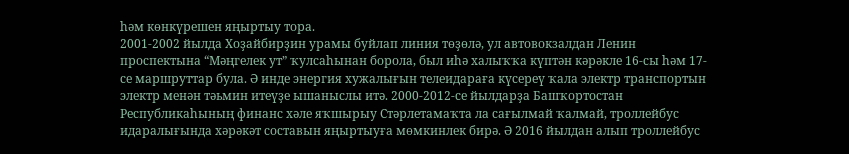һәм көнкүрешен яңыртыу тора.
2001-2002 йылда Хоҙайбирҙин урамы буйлап линия төҙөлә, ул автовокзалдан Ленин проспектына “Мәңгелек ут” ҡулсаһынан борола, был иһә халыҡҡа күптән кәрәкле 16-сы һәм 17-се маршруттар була. Ә инде энергия хужалығын телеидараға күсереү ҡала электр транспортын электр менән тәьмин итеүҙе ышаныслы итә. 2000-2012-се йылдарҙа Башҡортостан Республикаһының финанс хәле яҡшырыу Стәрлетамаҡта ла сағылмай ҡалмай, троллейбус идаралығында хәрәкәт составын яңыртыуға мөмкинлек бирә. Ә 2016 йылдан алып троллейбус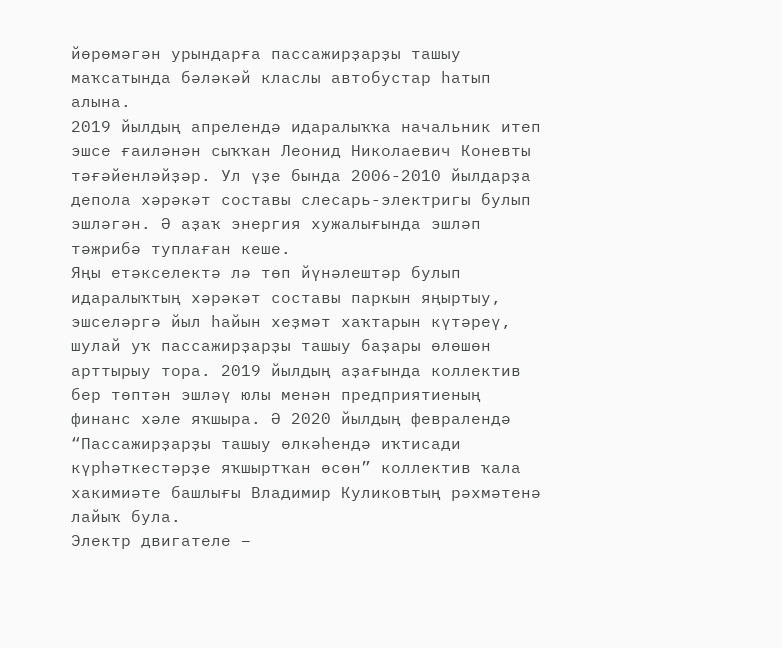йөрөмәгән урындарға пассажирҙарҙы ташыу маҡсатында бәләкәй класлы автобустар һатып алына.
2019 йылдың апрелендә идаралыҡҡа начальник итеп эшсе ғаиләнән сыҡҡан Леонид Николаевич Коневты тәғәйенләйҙәр. Ул үҙе бында 2006-2010 йылдарҙа депола хәрәкәт составы слесарь-электригы булып эшләгән. Ә аҙаҡ энергия хужалығында эшләп тәжрибә туплаған кеше.
Яңы етәкселектә лә төп йүнәлештәр булып идаралыҡтың хәрәкәт составы паркын яңыртыу, эшселәргә йыл һайын хеҙмәт хаҡтарын күтәреү, шулай уҡ пассажирҙарҙы ташыу баҙары өлөшөн арттырыу тора. 2019 йылдың аҙағында коллектив бер төптән эшләү юлы менән предприятиеның финанс хәле яҡшыра. Ә 2020 йылдың февралендә “Пассажирҙарҙы ташыу өлкәһендә иҡтисади күрһәткестәрҙе яҡшыртҡан өсөн” коллектив ҡала хакимиәте башлығы Владимир Куликовтың рәхмәтенә лайыҡ була.
Электр двигателе –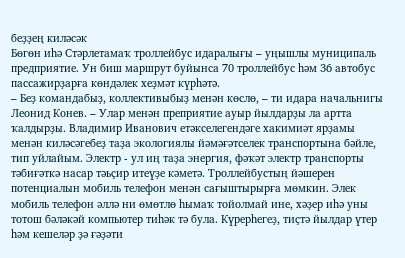беҙҙең киләсәк
Бөгөн иһә Стәрлетамаҡ троллейбус идаралығы – уңышлы муниципаль предприятие. Ун биш маршрут буйынса 70 троллейбус һәм 36 автобус пассажирҙарға көндәлек хеҙмәт күрһәтә.
– Беҙ командабыҙ, коллективыбыҙ менән көслө, – ти идара начальнигы Леонид Конев. – Улар менән преприятие ауыр йылдарҙы ла артта ҡалдырҙы. Владимир Иванович етәкселегендәге хакимиәт ярҙамы менән киләсәгебеҙ таҙа экологиялы йәмәғәтселек транспортына бәйле, тип уйлайым. Электр - ул иң таҙа энергия, фәҡәт электр транспорты тәбиғәткә насар тәьҫир итеүҙе кәметә. Троллейбустың йәшерен потенциалын мобиль телефон менән сағыштырырға мөмкин. Элек мобиль телефон әллә ни өмөтлө һымаҡ тойолмай ине, хәҙер иһә уны тотош бәләкәй компьютер тиһәк тә була. Күрерһегеҙ, тиҫтә йылдар үтер һәм кешеләр ҙә ғәҙәти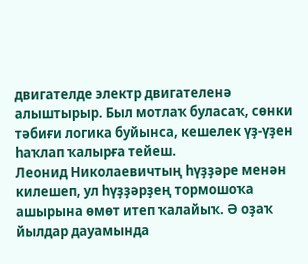двигателде электр двигателенә алыштырыр. Был мотлаҡ буласаҡ, сөнки тәбиғи логика буйынса, кешелек үҙ-үҙен һаҡлап ҡалырға тейеш.
Леонид Николаевичтың һүҙҙәре менән килешеп, ул һүҙҙәрҙең тормошоҡа ашырына өмөт итеп ҡалайыҡ. Ә оҙаҡ йылдар дауамында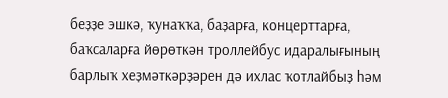беҙҙе эшкә, ҡунаҡҡа, баҙарға, концерттарға, баҡсаларға йөрөткән троллейбус идаралығының барлыҡ хеҙмәткәрҙәрен дә ихлас ҡотлайбыҙ һәм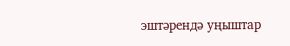эштәрендә уңыштар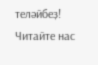теләйбеҙ!
Читайте нас